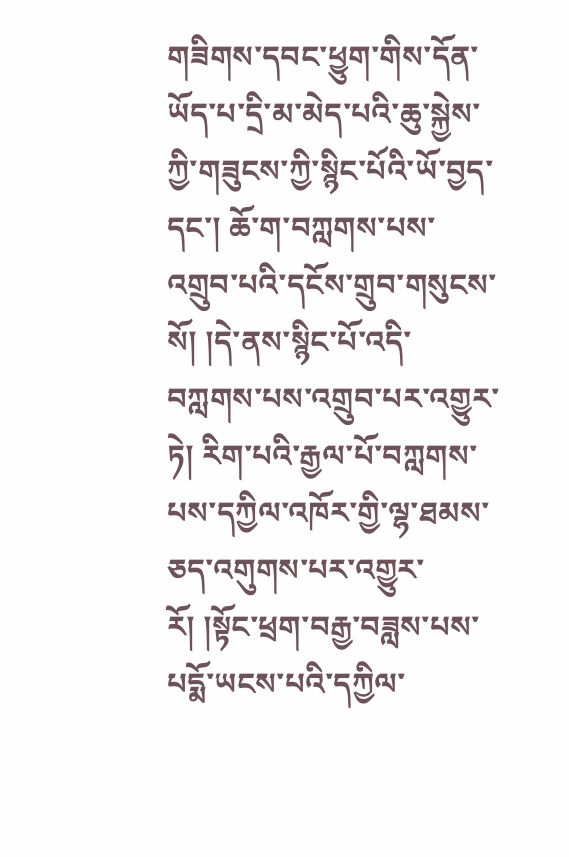གཟིགས་དབང་ཕྱུག་གིས་དོན་ཡོད་པ་དྲི་མ་མེད་པའི་ཆུ་སྐྱེས་ཀྱི་གཟུངས་ཀྱི་སྙིང་པོའི་ཡོ་བྱད་དང་། ཆོ་ག་བཀླགས་པས་འགྲུབ་པའི་དངོས་གྲུབ་གསུངས་སོ། །དེ་ནས་སྙིང་པོ་འདི་བཀླགས་པས་འགྲུབ་པར་འགྱུར་ཏེ། རིག་པའི་རྒྱལ་པོ་བཀླགས་པས་དཀྱིལ་འཁོར་གྱི་ལྷ་ཐམས་ཅད་འགུགས་པར་འགྱུར་རོ། །སྟོང་ཕྲག་བརྒྱ་བཟླས་པས་པདྨོ་ཡངས་པའི་དཀྱིལ་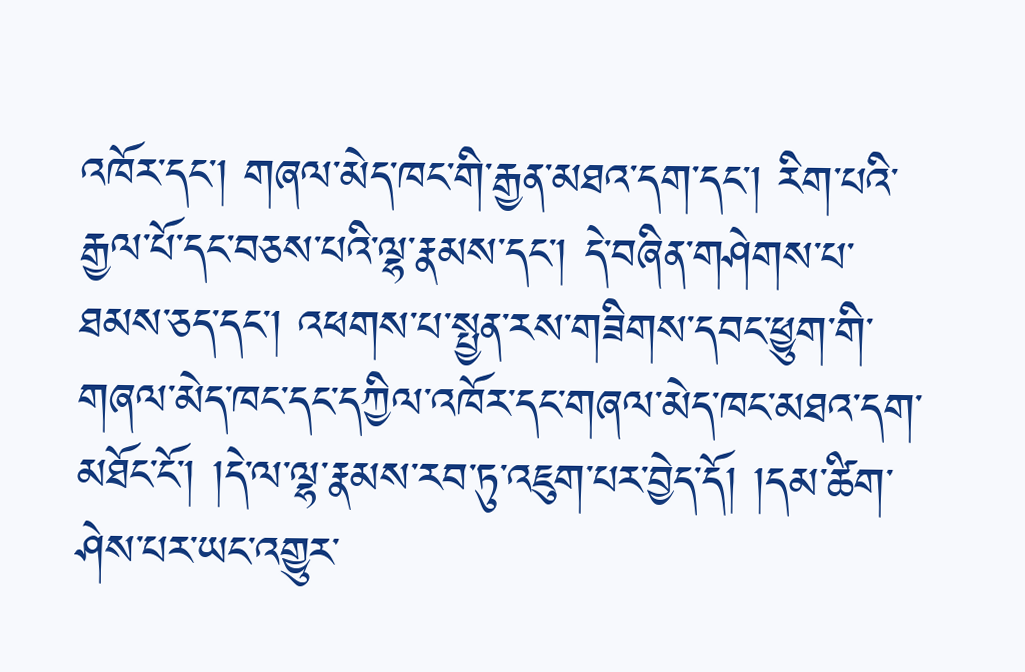འཁོར་དང་། གཞལ་མེད་ཁང་གི་རྒྱན་མཐའ་དག་དང་། རིག་པའི་རྒྱལ་པོ་དང་བཅས་པའི་ལྷ་རྣམས་དང་། དེ་བཞིན་གཤེགས་པ་ཐམས་ཅད་དང་། འཕགས་པ་སྤྱན་རས་གཟིགས་དབང་ཕྱུག་གི་གཞལ་མེད་ཁང་དང་དཀྱིལ་འཁོར་དང་གཞལ་མེད་ཁང་མཐའ་དག་མཐོང་ངོ་། །དེ་ལ་ལྷ་རྣམས་རབ་ཏུ་འཇུག་པར་བྱེད་དོ། །དམ་ཚིག་ཤེས་པར་ཡང་འགྱུར་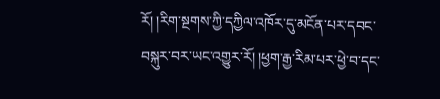རོ། །རིག་སྔགས་ཀྱི་དཀྱིལ་འཁོར་དུ་མངོན་པར་དབང་བསྐུར་བར་ཡང་འགྱུར་རོ། །ཕྱག་རྒྱ་རིམ་པར་ཕྱེ་བ་དང་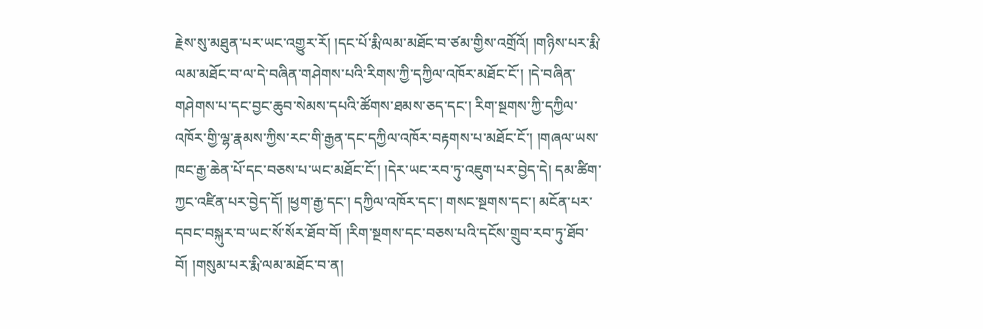རྗེས་སུ་མཐུན་པར་ཡང་འགྱུར་རོ། །དང་པོ་རྨི་ལམ་མཐོང་བ་ཙམ་གྱིས་འགྲོའོ། །གཉིས་པར་རྨི་ལམ་མཐོང་བ་ལ་དེ་བཞིན་གཤེགས་པའི་རིགས་ཀྱི་དཀྱིལ་འཁོར་མཐོང་ངོ་། །དེ་བཞིན་གཤེགས་པ་དང་བྱང་ཆུབ་སེམས་དཔའི་ཚོགས་ཐམས་ཅད་དང་། རིག་སྔགས་ཀྱི་དཀྱིལ་འཁོར་གྱི་ལྷ་རྣམས་ཀྱིས་རང་གི་རྒྱན་དང་དཀྱིལ་འཁོར་བརྟགས་པ་མཐོང་ངོ་། །གཞལ་ཡས་ཁང་རྒྱ་ཆེན་པོ་དང་བཅས་པ་ཡང་མཐོང་ངོ་། །དེར་ཡང་རབ་ཏུ་འཇུག་པར་བྱེད་དེ། དམ་ཚིག་ཀྱང་འཛིན་པར་བྱེད་དོ། །ཕྱག་རྒྱ་དང་། དཀྱིལ་འཁོར་དང་། གསང་སྔགས་དང་། མངོན་པར་དབང་བསྐུར་བ་ཡང་སོ་སོར་ཐོབ་བོ། །རིག་སྔགས་དང་བཅས་པའི་དངོས་གྲུབ་རབ་ཏུ་ཐོབ་བོ། །གསུམ་པར་རྨི་ལམ་མཐོང་བ་ན།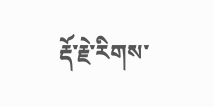རྡོ་རྗེ་རིགས་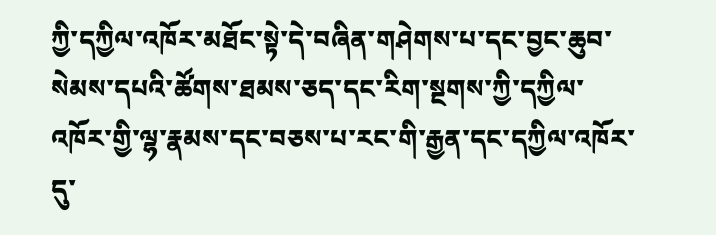ཀྱི་དཀྱིལ་འཁོར་མཐོང་སྟེ་དེ་བཞིན་གཤེགས་པ་དང་བྱང་ཆུབ་སེམས་དཔའི་ཚོགས་ཐམས་ཅད་དང་རིག་སྔགས་ཀྱི་དཀྱིལ་འཁོར་གྱི་ལྷ་རྣམས་དང་བཅས་པ་རང་གི་རྒྱན་དང་དཀྱིལ་འཁོར་དུ་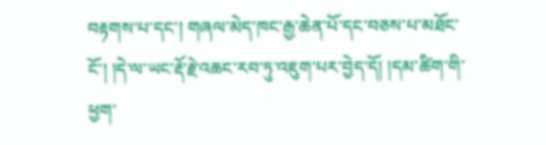བརྟགས་པ་དང་། གཞལ་མེད་ཁང་རྒྱ་ཆེན་པོ་དང་བཅས་པ་མཐོང་ངོ་། །དེ་ལ་ཡང་རྡོ་རྗེ་འཆང་རབ་ཏུ་འཇུག་པར་བྱེད་དོ། །དམ་ཚིག་གི་ཕྱག་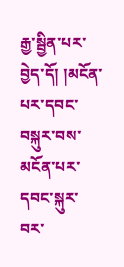རྒྱ་སྦྱིན་པར་བྱེད་དོ། །མངོན་པར་དབང་བསྐུར་བས་མངོན་པར་དབང་སྐུར་བར་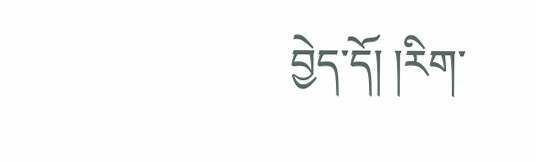བྱེད་དོ། །རིག་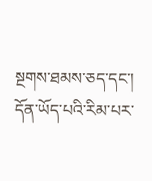སྔགས་ཐམས་ཅད་དང་། དོན་ཡོད་པའི་རིམ་པར་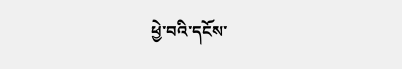ཕྱེ་བའི་དངོས་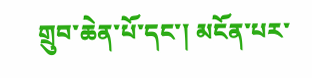གྲུབ་ཆེན་པོ་དང་། མངོན་པར་